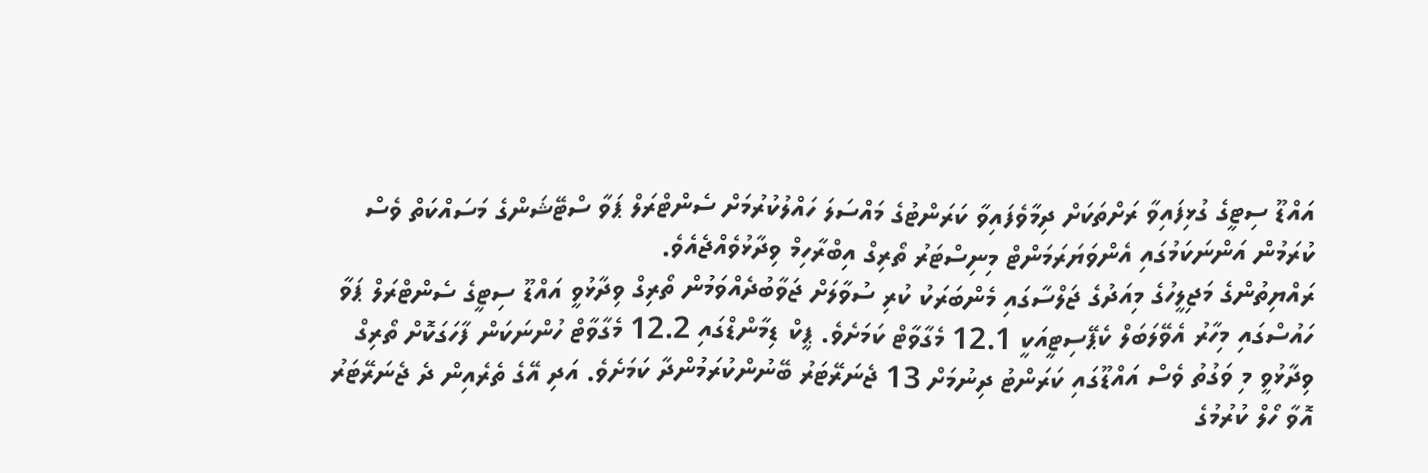އައްޑޫ ސިޓީގެ ގުޅިފައިވާ ރަށްތަކަށް ދިމާވެފައިވާ ކަރަންޓުގެ މައްސަލަ ހައްލުކުރުމަށް ސެންޓްރަލް ޕަވާ ސްޓޭޝަންގެ މަސައްކަތް ވެސް ކުރަމުން އަންނަކަމުގައި އެންވަޔަރަމަންޓް މިނިސްޓަރު ތޯރިގް އިބްރާހިމް ވިދާޅުވެއްޖެއެވެ.
ރައްޔިތުންގެ މަޖިލީހުގެ މިއަދުގެ ޖަލްސާގައި މެންބަރަކު ކުރި ސުވާލަށް ޖަވާބުދެއްވަމުން ތޯރިގް ވިދާޅުވީ އައްޑޫ ސިޓީގެ ސެންޓްރަލް ޕަވާ ހައުސްގައި މިހާރު އެވޭލަބަލް ކެޕޭސިޓީއަކީ 12.1 މެގާވާޓް ކަމަށެވެ. ޕީކް ޑިމާންޑްގައި 12.2 މެގާވާޓް ހުންނަކަން ފާހަގަކޮށް ތޯރިގް ވިދާޅުވީ މި ވަގުތު ވެސް އައްޑޫގައި ކަރަންޓު ދިނުމަށް 13 ޖެނަރޭޓަރު ބޭނުންކުރަމުންދާ ކަމަށެވެ. އަދި އޭގެ ތެރެއިން ދެ ޖެނަރޭޓަރު އޮވާ ހޯލް ކުރުމުގެ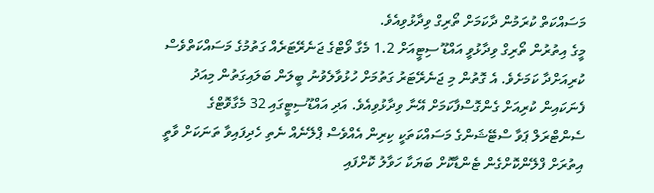މަސައްކަތް ކުރަމުން ދާކަމަށް ތޯރިގް ވިދާޅުވިއެވެ.
މީގެ އިތުރުން ތޯރިގް ވިދާޅުވީ އައްޑޫ ސިޓީއަށް 1.2 މެގާ ވޯޓްގެ ޖަނެރޭޓަރެއް ގަތުމުގެ މަސައްކަތްވެސް ކުރިއަށްދާ ކަމަށެވެ. އެ ގޮތުން މި ޖަނެރޭޓަރު ގަތުމަށް ހުޅުވާލެވުނު ބީލަން ބަލައިގަތުން މިއަދު ފެނަކައިން ކުރިއަށް ގެންގޮސްފާކަމަށް އޭނާ ވިދާޅުވިއެވެ. އަދި އައްޑޫސިޓީގައި 32 މެގާވޮޓްގެ ސެންޓްރަލް ޕަވާ ސްޓޭޝަންގެ މަސައްކަތަކީ ކިރިން އެއްވެސް ޕްލޭނެއް ނެތި ހެދިފައިވާ ތަނަކަށް ވާތީ އިތުރަށް ފްލޭންކޮށްގެން ޓެންޑާކޮށް ބަޔަކާ ހަވާލު ކޮށްފައި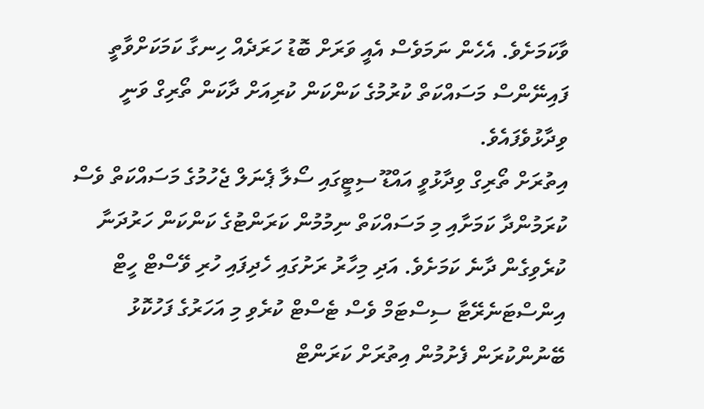ވާކަމަށެވެ. އެހެން ނަމަވެސް އެއީ ވަރަށް ބޮޑު ހަރަދެއް ހިނގާ ކަމަކަށްވާތީ ފައިނޭންސް މަސައްކަތް ކުރުމުގެ ކަންކަން ކުރިއަށް ދާކަން ތޯރިގް ވަނީ ވިދާޅުވެފައެވެ.
އިތުރަށް ތޯރިގް ވިދާޅުވީ އައްޑޫ ސިޓީގައި ސޯލާ ޕެނަލް ޖެހުމުގެ މަސައްކަތް ވެސް ކުރަމުންދާ ކަމަށާއި މި މަސައްކަތް ނިމުމުން ކަރަންޓުގެ ކަންކަން ހަރުދަނާ ކުރެވިގެން ދާނެ ކަމަށެވެ. އަދި މިހާރު ރަށުގައި ހެދިފައި ހުރި ވޭސްޓް ހީޓް އިންސްޓަނެރޭޓާ ސިސްޓަމް ވެސް ޓެސްޓް ކުރެވި މި އަހަރުގެ ފަހުކޮޅު ބޭނުންކުރަން ފެށުމުން އިތުރަށް ކަރަންޓް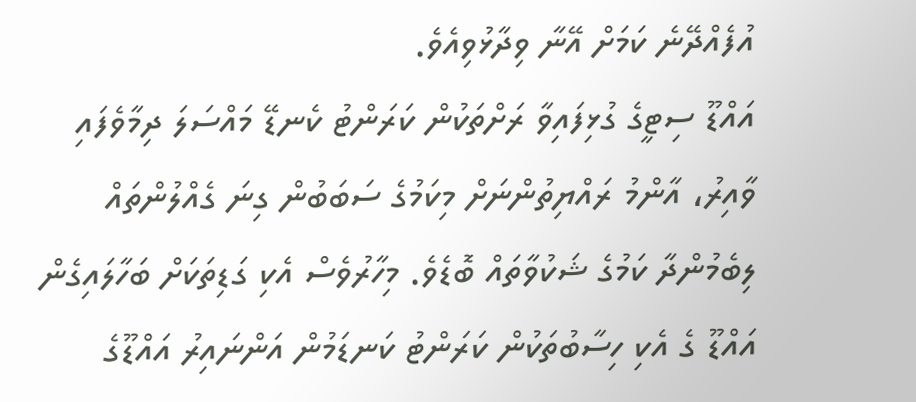އުފެއްދޭނެ ކަމަށް އޭނާ ވިދާޅުވިއެވެ.
އައްޑޫ ސިޓީގެ ގުޅިފައިވާ ރަށްތަކުން ކަރަންޓު ކެނޑޭ މައްސަލަ ދިމާވެފައި ވާއިރު، އާންމު ރައްޔިތުންނަށް މިކަމުގެ ސަބަބުން ގިނަ ގެއްލުންތައް ލިބެމުންދާ ކަމުގެ ޝަކުވާތައް ބޮޑެވެ. މިހާރުވެސް އެކި ގަޑިތަކަށް ބަހާލައިގެން އައްޑޫ ގެ އެކި ހިސާބުތަކުން ކަރަންޓު ކަނޑަމުން އަންނައިރު އައްޑޫގެ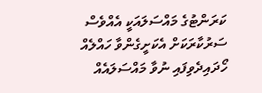ކަރަންޓުގެ މައްސަލައަކީ އެއްވެސް ސަރުކާރަކަށް އެކަށީގެންވާ ހައްލެއް ހޯދައިދެވިފައި ނުވާ މައްސަލައެއް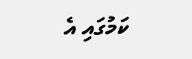ކަމުގައި އެ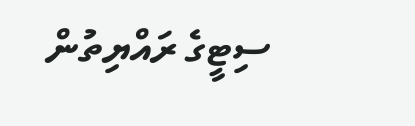ސިޓީގެ ރައްޔިތުން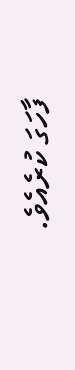ފާހަގަ ކުރެއެވެ.